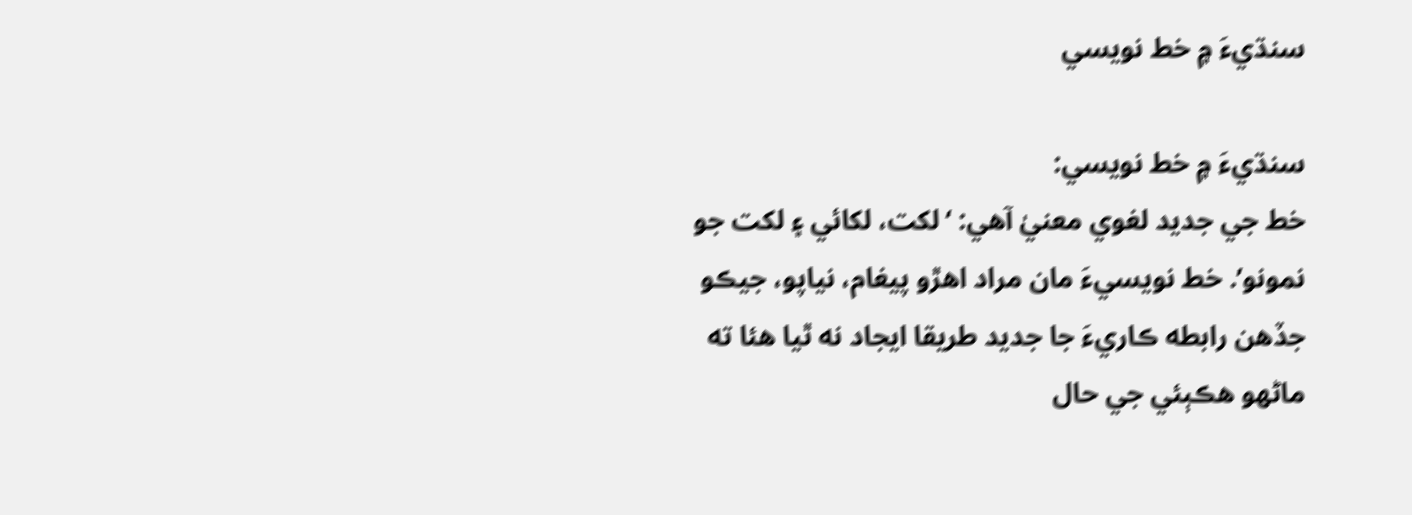سنڌيءَ ۾ خط نويسي

سنڌيءَ ۾ خط نويسي:
خط جي جديد لغوي معنيٰ آهي: ‘لکت، لکائي ۽ لکت جو نمونو’. خط نويسيءَ مان مراد اهڙو پيغام، نياپو، جيڪو جڏهن رابطه ڪاريءَ جا جديد طريقا ايجاد نه ٿيا هئا ته ماڻهو هڪٻئي جي حال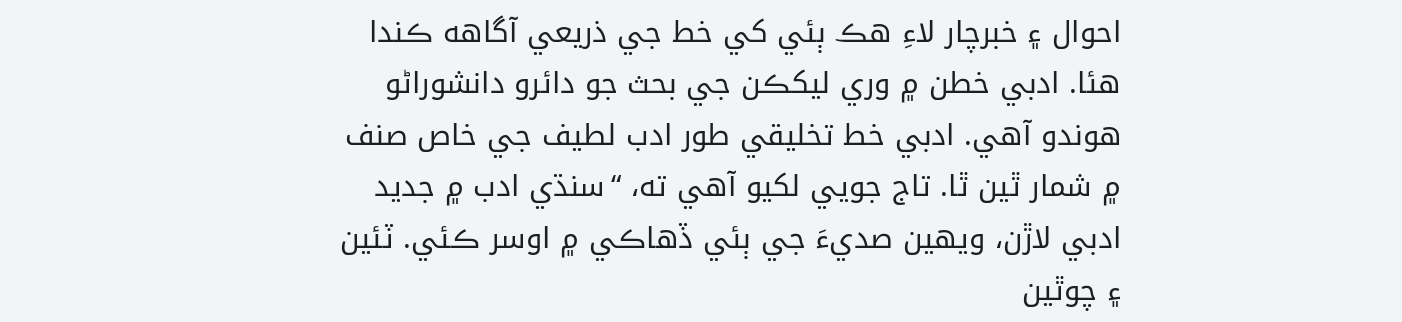احوال ۽ خبرچار لاءِ هڪ ٻئي کي خط جي ذريعي آگاهه ڪندا هئا. ادبي خطن ۾ وري ليکڪن جي بحث جو دائرو دانشوراڻو هوندو آهي. ادبي خط تخليقي طور ادب لطيف جي خاص صنف ۾ شمار ٿين ٿا. تاج جويي لکيو آهي ته، “سنڌي ادب ۾ جديد ادبي لاڙن، ويهين صديءَ جي ٻئي ڏهاڪي ۾ اوسر ڪئي. ٽئين ۽ چوٿين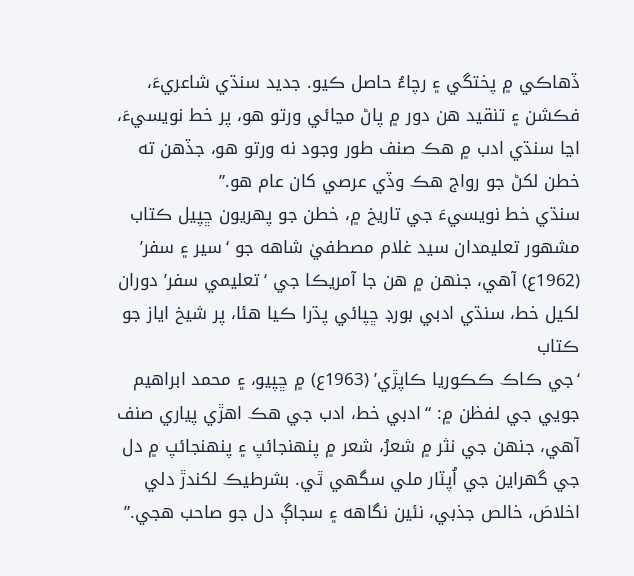ڏهاڪي ۾ پختگي ۽ رچاءُ حاصل ڪيو. جديد سنڌي شاعريءَ، فڪشن ۽ تنقيد هن دور ۾ پاڻ مڃائي ورتو هو، پر خط نويسيءَ، اڃا سنڌي ادب ۾ هڪ صنف طور وجود نه ورتو هو، جڏهن ته خطن لکڻ جو رواج هڪ وڏي عرصي کان عام هو.”
سنڌي خط نويسيءَ جي تاريخ ۾، خطن جو پهريون ڇپيل ڪتاب مشهور تعليمدان سيد غلام مصطفيٰ شاهه جو ‘سير ۽ سفر’ (1962ع) آهي، جنهن ۾ هن جا آمريڪا جي ‘تعليمي سفر’ دوران لکيل خط، سنڌي ادبي بورڊ ڇپائي پڌرا ڪيا هئا، پر شيخ اياز جو ڪتاب
‘جي ڪاڪ ڪڪوريا ڪاپڙي’ (1963ع) ۾ ڇپيو، ۽ محمد ابراهيم جويي جي لفظن ۾: “ادبي خط، ادب جي هڪ اهڙي پياري صنف آهي، جنهن جي نثر ۾ شعرُ، شعر ۾ پنهنجائپ ۽ پنهنجائپ ۾ دل جي گهراين جي اُپٽار ملي سگهي ٿي. بشرطيڪ لکندڙ دلي اخلاصَ، خالص جذبي، نئين نگاهه ۽ سجاڳ دل جو صاحب هجي.”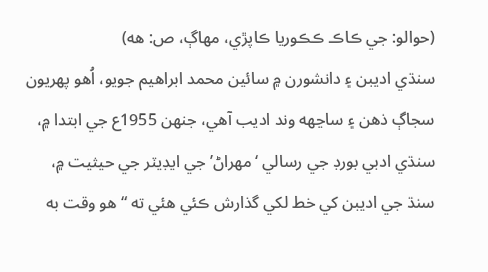(حوالو: جي ڪاڪ ڪڪوريا ڪاپڙي، مهاڳ، ص: هه)
سنڌي اديبن ۽ دانشورن ۾ سائين محمد ابراهيم جويو، اُهو پهريون سجاڳ ذهن ۽ ساڃهه وند اديب آهي، جنهن 1955ع جي ابتدا ۾، سنڌي ادبي بورڊ جي رسالي ‘مهراڻ’ جي ايڊيٽر جي حيثيت ۾، سنڌ جي اديبن کي خط لکي گذارش ڪئي هئي ته “هو وقت به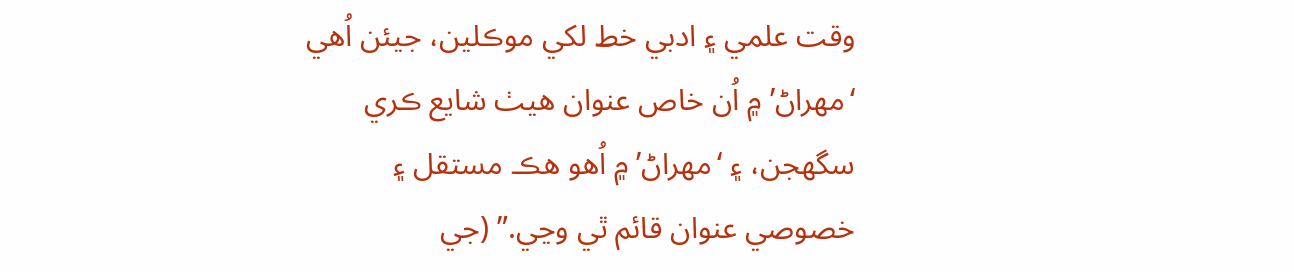وقت علمي ۽ ادبي خط لکي موڪلين، جيئن اُهي ‘مهراڻ’ ۾ اُن خاص عنوان هيٺ شايع ڪري سگهجن، ۽ ‘مهراڻ’ ۾ اُهو هڪ مستقل ۽ خصوصي عنوان قائم ٿي وڃي.” (جي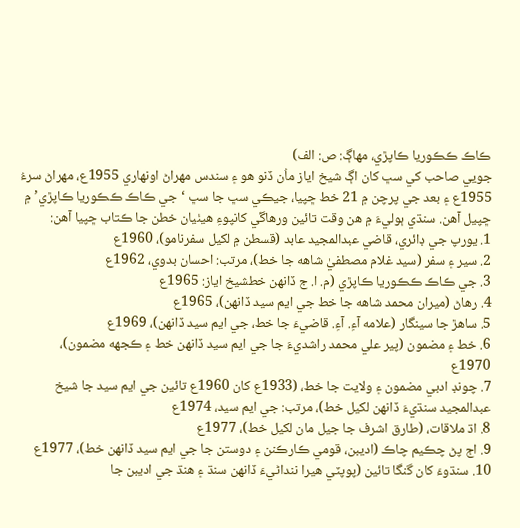ڪاڪ ڪڪوريا ڪاپڙي، مهاڳ: ص: الف)
جويي صاحب کي سڀ کان اڳ شيخ اياز ماُن ڏنو هو ۽ سندس مهراڻ اونهاري 1955ع، مهراڻ سرءُ 1955ع ۽ بعد جي پرچن ۾ 21 خط ڇپيا، جيڪي سڀ جا سڀ ‘جي ڪاڪ ڪڪوريا ڪاپڙي’ ۾ ڇپيل آهن. سنڌي ٻوليءَ ۾ هن وقت تائين ورهاڱي کانپوءِ هيٺيان خطن جا ڪتاب ڇپيا آهن:
1. يورپ جي ڊائري، قاضي عبدالمجيد عابد (قسطن ۾ لکيل سفرنامو)، 1960ع
2. سير ۽ سفر (سيد غلام مصطفيٰ شاهه جا خط)، مرتب: احسان بدوي، 1962ع
3. جي ڪاڪ ڪڪوريا ڪاپڙي (م. ا. ج ڏانهن خطشيخ اياز: 1965ع
4. رهاڻ (ميران محمد شاهه جا خط جي ايم سيد ڏانهن)، 1965ع
5. ساهڙ جا سينگار (علامه آءِ. آءِ. قاضيءَ جا خط، جي ايم سيد ڏانهن)، 1969ع
6. خط ۽ مضمون (پير علي محمد راشديءَ جا جي ايم سيد ڏانهن خط ۽ ڪجهه مضمون)، 1970ع
7. چونڊ ادبي مضمون ۽ ولايت جا خط، (1933ع کان 1960ع تائين جي ايم سيد جا شيخ عبدالمجيد سنڌيءَ ڏانهن لکيل خط)، مرتب: جي ايم سيد، 1974ع
8. اڌ ملاقات، (طارق اشرف جا جيل مان لکيل خط)، 1977ع
9. اڄ پڻ چڪيم چاڪ (اديبن، قومي ڪارڪنن ۽ دوستن جا جي ايم سيد ڏانهن خط)، 1977ع
10. سنڌوءَ کان گنگا تائين (پوپٽي هيرا ننداڻيءَ ڏانهن سنڌ ۽ هنڌ جي اديبن جا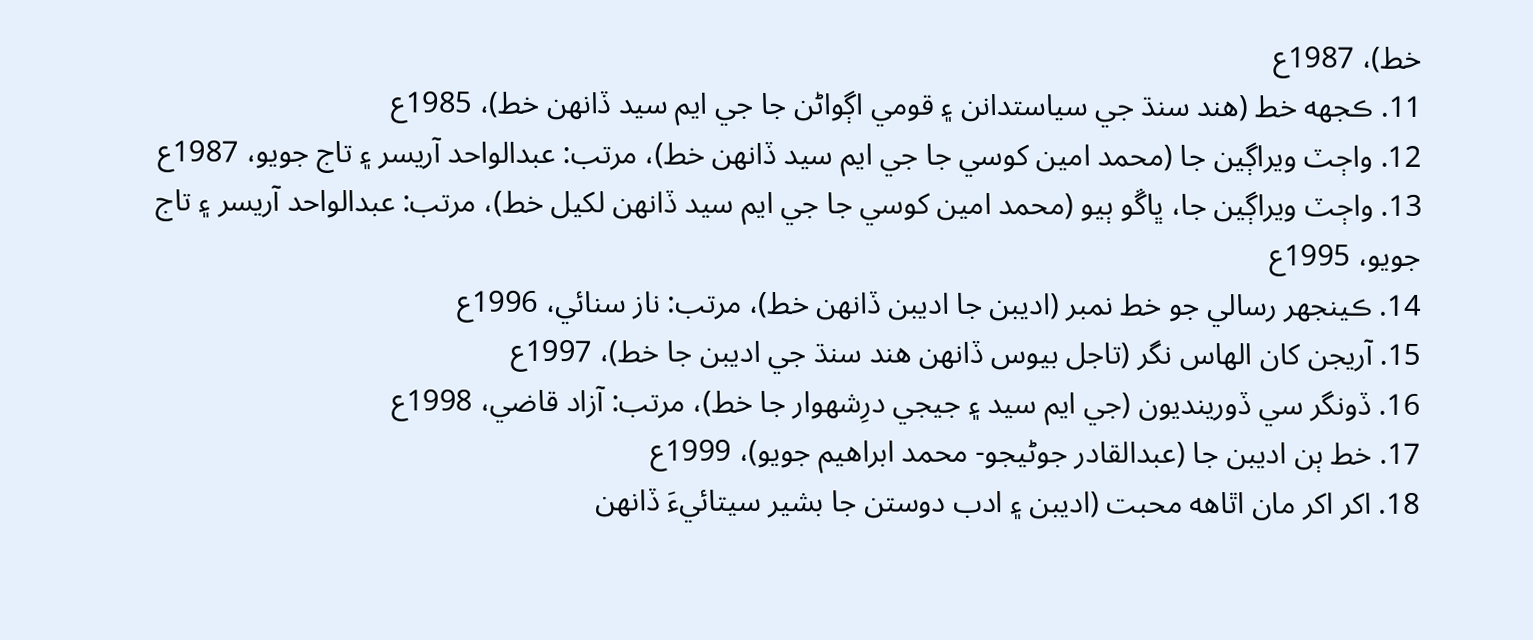خط)، 1987ع
11. ڪجهه خط (هند سنڌ جي سياستدانن ۽ قومي اڳواڻن جا جي ايم سيد ڏانهن خط)، 1985ع
12. واڄٽ ويراڳين جا (محمد امين کوسي جا جي ايم سيد ڏانهن خط)، مرتب: عبدالواحد آريسر ۽ تاج جويو، 1987ع
13. واڄٽ ويراڳين جا، ڀاڱو ٻيو (محمد امين کوسي جا جي ايم سيد ڏانهن لکيل خط)، مرتب: عبدالواحد آريسر ۽ تاج جويو، 1995ع
14. ڪينجهر رسالي جو خط نمبر (اديبن جا اديبن ڏانهن خط)، مرتب: ناز سنائي، 1996ع
15. آريجن کان الهاس نگر (تاجل بيوس ڏانهن هند سنڌ جي اديبن جا خط)، 1997ع
16. ڏونگر سي ڏورينديون (جي ايم سيد ۽ جيجي درِشهوار جا خط)، مرتب: آزاد قاضي، 1998ع
17. خط ٻن اديبن جا (عبدالقادر جوڻيجو- محمد ابراهيم جويو)، 1999ع
18. اکر اکر مان اٿاهه محبت (اديبن ۽ ادب دوستن جا بشير سيتائيءَ ڏانهن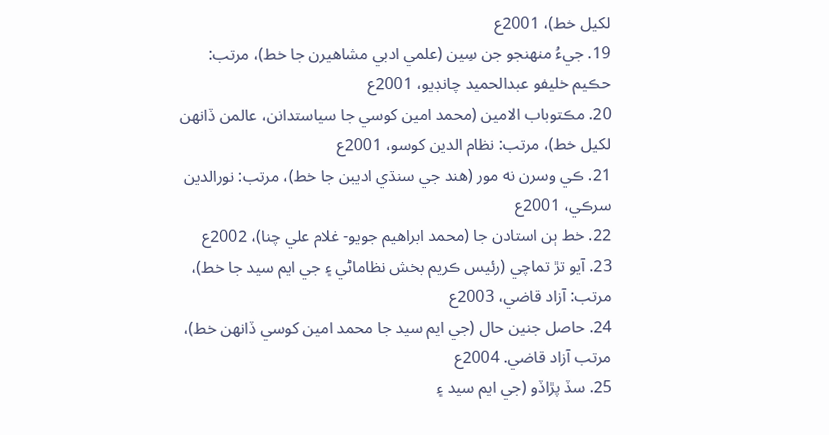لکيل خط)، 2001ع
19. جيءُ منهنجو جن سِين (علمي ادبي مشاهيرن جا خط)، مرتب: حڪيم خليفو عبدالحميد چانڊيو، 2001ع
20. مڪتوباب الامين (محمد امين کوسي جا سياستدانن، عالمن ڏانهن لکيل خط)، مرتب: نظام الدين کوسو، 2001ع
21. ڪي وسرن نه مور (هند جي سنڌي اديبن جا خط)، مرتب: نورالدين سرڪي، 2001ع
22. خط ٻن استادن جا (محمد ابراهيم جويو- غلام علي چنا)، 2002ع
23. آيو تڙ تماچي (رئيس ڪريم بخش نظاماڻي ۽ جي ايم سيد جا خط)، مرتب: آزاد قاضي، 2003ع
24. حاصل جنين حال (جي ايم سيد جا محمد امين کوسي ڏانهن خط)، مرتب آزاد قاضي. 2004ع
25. سڏ پڙاڏو (جي ايم سيد ۽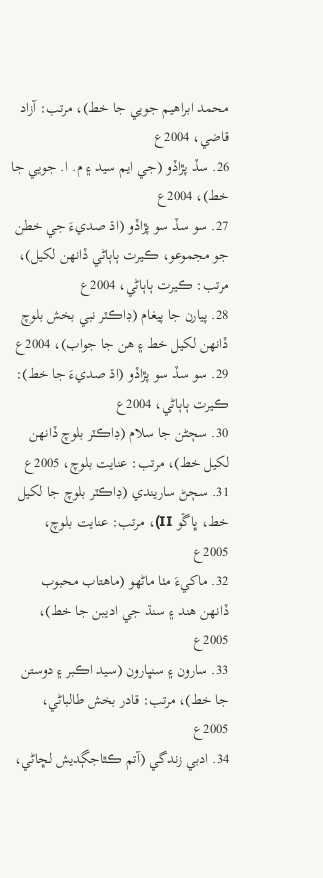محمد ابراهيم جويي جا خط)، مرتب: آزاد قاضي، 2004ع
26. سڏ پڙاڏو (جي ايم سيد ۽ م. ا. جويي جا خط)، 2004ع
27. سو سڏ سو پڙاڏو (اڌ صديءَ جي خطن جو مجموعو، ڪيرت ٻاٻاڻي ڏانهن لکيل)، مرتب: ڪيرت ٻاٻاڻي، 2004ع
28. پيارن جا پيغام (ڊاڪٽر نبي بخش بلوچ ڏانهن لکيل خط ۽ هن جا جواب)، 2004ع
29. سو سڏ سو پڙاڏو (اڌ صديءَ جا خط): ڪيرت ٻاٻاڻي، 2004ع
30. سڄڻن جا سلام (ڊاڪٽر بلوچ ڏانهن لکيل خط)، مرتب: عنايت بلوچ، 2005ع
31. سڄڻ ساريندي (ڊاڪٽر بلوچ جا لکيل خط، ڀاڱو II)، مرتب: عنايت بلوچ، 2005ع
32. ماکيءَ مٺا ماڻهو (ماهتاب محبوب ڏانهن هند ۽ سنڌ جي اديبن جا خط)، 2005ع
33. سارون ۽ سنڀارون (سيد اڪبر ۽ دوستن جا خط)، مرتب: قادر بخش طالباڻي، 2005ع
34. ادبي زندگي (آتم ڪٿاجڳديش لڇاڻي،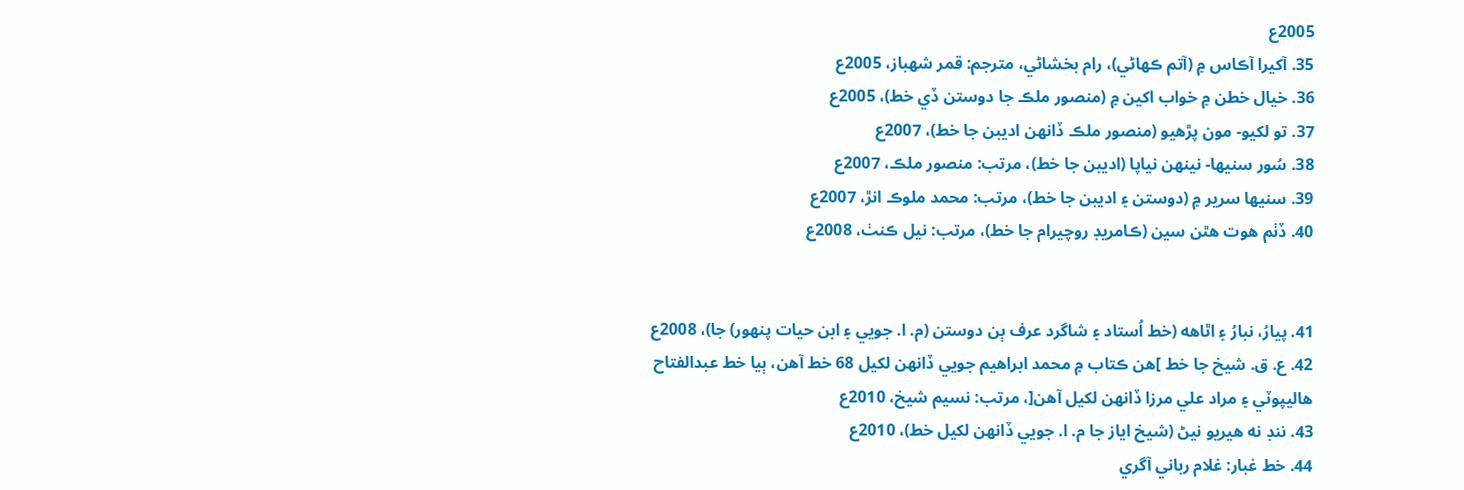2005ع
35. آکيرا آڪاس ۾ (آتم ڪهاڻي)، رام بخشاڻي، مترجم: قمر شهباز، 2005ع
36. خيال خطن ۾ خواب اکين ۾ (منصور ملڪ جا دوستن ڏي خط)، 2005ع
37. تو لکيو- مون پڙهيو (منصور ملڪ ڏانهن اديبن جا خط)، 2007ع
38. سُور سنيها- نينهن نياپا (اديبن جا خط)، مرتب: منصور ملڪ، 2007ع
39. سنيها سرير ۾ (دوستن ۽ اديبن جا خط)، مرتب: محمد ملوڪ انڙ، 2007ع
40. ڏٺم هوت هٿن سين (ڪامريڊ روچيرام جا خط)، مرتب: نيل ڪنٺ، 2008ع


41. پيارُ، نبارُ ۽ اٿاهه (خط اُستاد ۽ شاگرد عرف ٻن دوستن (م. ا. جويي ۽ ابن حيات پنهور) جا)، 2008ع
42. ع. ق. شيخ جا خط ]هن ڪتاب ۾ محمد ابراهيم جويي ڏانهن لکيل 68 خط آهن، ٻيا خط عبدالفتاح هاليپوٽي ۽ مراد علي مرزا ڏانهن لکيل آهن[، مرتب: نسيم شيخ، 2010ع
43. ننڊ نه هيريو نيڻ (شيخ اياز جا م. ا. جويي ڏانهن لکيل خط)، 2010ع
44. خط غبار: غلام رباني آگري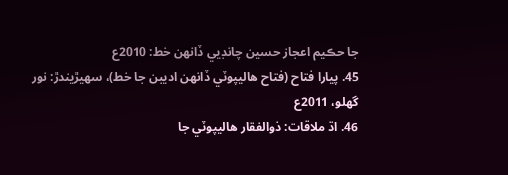جا حڪيم اعجاز حسين چانڊيي ڏانهن خط: 2010ع
45. پيارا فتاح (فتاح هاليپوٽي ڏانهن اديبن جا خط)، سهيڙيندڙ: نور گهلو، 2011ع
46. اڌ ملاقات: ذوالفقار هاليپوٽي جا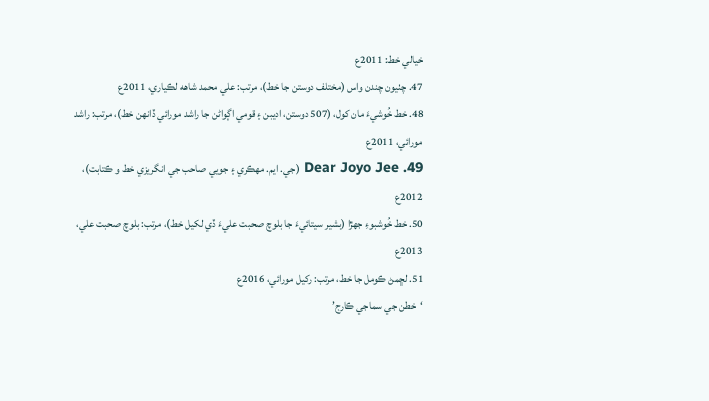خيالي خط: 2011ع
47. چٺيون چندن واس (مختلف دوستن جا خط)، مرتب: علي محمد شاهه لڪياري، 2011ع
48. خط خُوشيءَ مان کول، (507 دوستن، اديبن ۽ قومي اڳواڻن جا راشد مورائي ڏانهن خط)، مرتب: راشد مورائي، 2011ع
49. Dear Joyo Jee (جي. ايم. مهڪري ۽ جويي صاحب جي انگريزي خط و ڪتابت)، 2012ع
50. خط خُوشبوءِ جهڙا (بشير سيتائيءَ جا بلوچ صحبت عليءَ ڏي لکيل خط)، مرتب: بلوچ صحبت علي، 2013ع
51. لڇمڻ ڪومل جا خط، مرتب: رکيل مورائي، 2016ع
‘خطن جي سماجي ڪارج’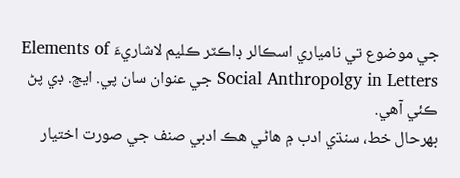جي موضوع تي نامياري اسڪالر ڊاڪٽر ڪليم لاشاريءَ Elements of Social Anthropolgy in Letters جي عنوان سان پي. ايڇ. ڊي پڻ ڪئي آهي.
بهرحال خط، سنڌي ادب ۾ هاڻي هڪ ادبي صنف جي صورت اختيار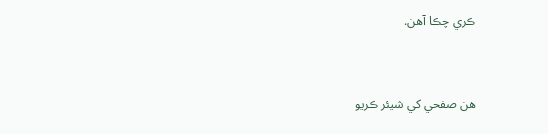ڪري چڪا آهن.


هن صفحي کي شيئر ڪريو